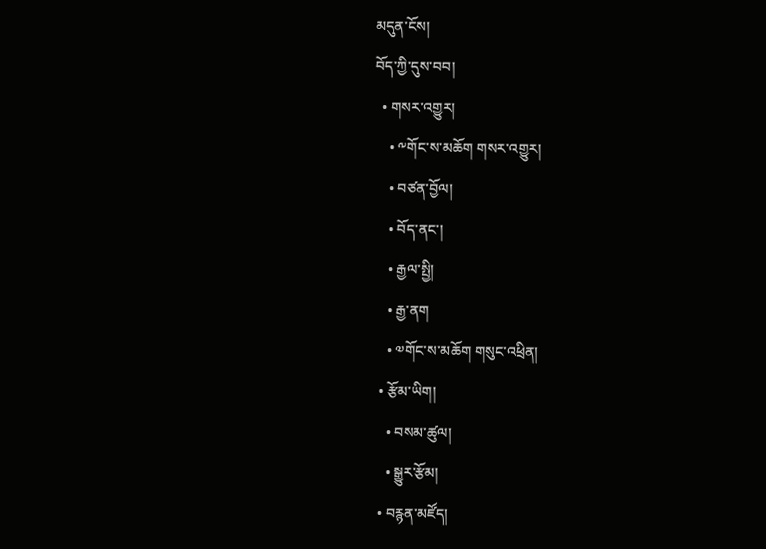མདུན་ངོས།
བོད་ཀྱི་དུས་བབ།
  • གསར་འགྱུར།
    • ༸གོང་ས་མཆོག གསར་འགྱུར།
    • བཙན་བྱོལ།
    • བོད་ནང་།
    • རྒྱལ་སྤྱི།
    • རྒྱ་ནག
    • ༧གོང་ས་མཆོག གསུང་འཕྲིན།
  • རྩོམ་ཡིག།
    • བསམ་ཚུལ།
    • སྒྱུར་རྩོམ།
  • བརྙན་མཛོད།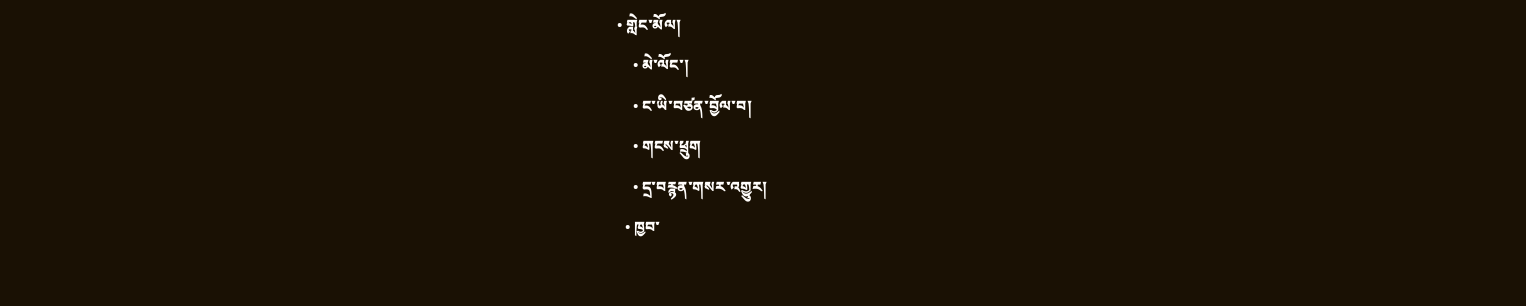• གླེང་མོལ།
    • མེ་ལོང་།
    • ང་ཡི་བཙན་བྱོལ་བ།
    • གངས་ཕྲུག
    • དྲ་བརྙན་གསར་འགྱུར།
  • ཁྱབ་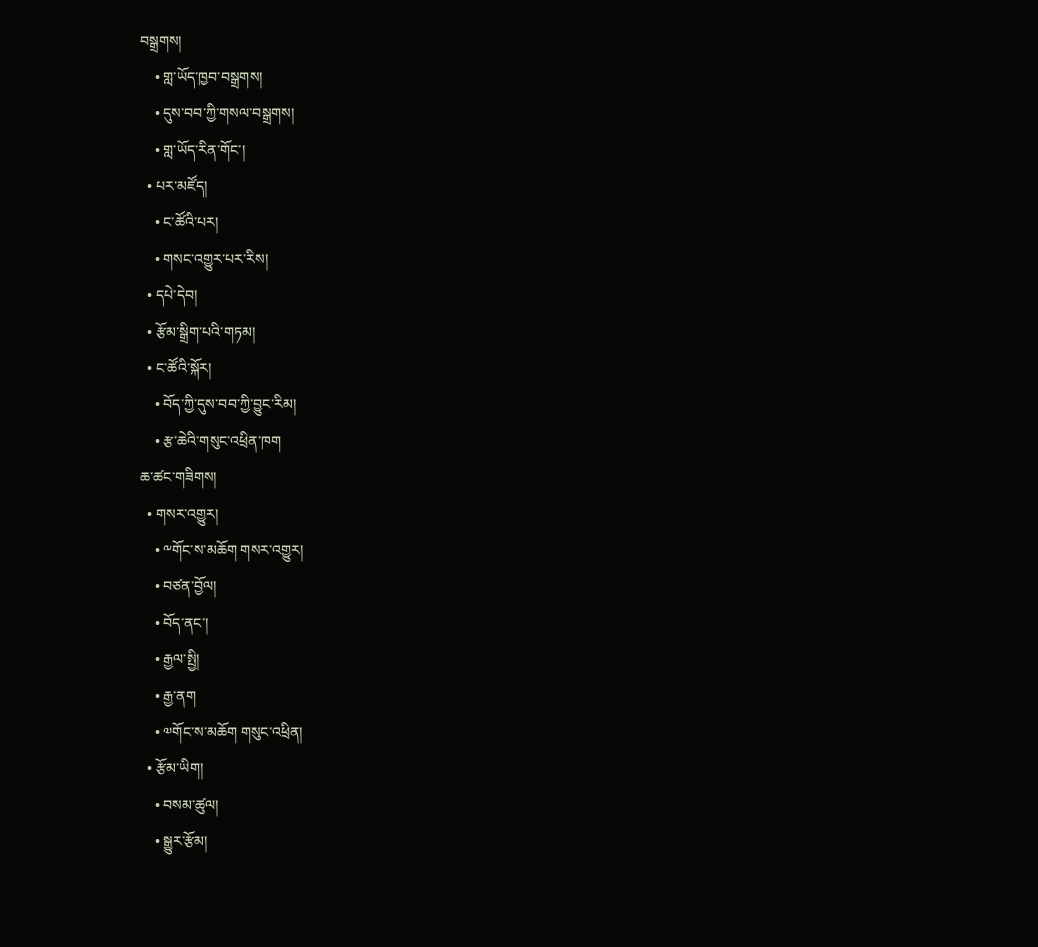བསྒྲགས།
    • གླ་ཡོད་ཁྱབ་བསྒྲགས།
    • དུས་བབ་ཀྱི་གསལ་བསྒྲགས།
    • གླ་ཡོད་རིན་གོང་།
  • པར་མཛོད།
    • ང་ཚོའི་པར།
    • གསང་འགྱུར་པར་རིས།
  • དཔེ་དེབ།
  • རྩོམ་སྒྲིག་པའི་གཏམ།
  • ང་ཚོའི་སྐོར།
    • བོད་ཀྱི་དུས་བབ་ཀྱི་བྱུང་རིམ།
    • རྩ་ཆེའི་གསུང་འཕྲིན་ཁག
ཆ་ཚང་གཟིགས།
  • གསར་འགྱུར།
    • ༸གོང་ས་མཆོག གསར་འགྱུར།
    • བཙན་བྱོལ།
    • བོད་ནང་།
    • རྒྱལ་སྤྱི།
    • རྒྱ་ནག
    • ༧གོང་ས་མཆོག གསུང་འཕྲིན།
  • རྩོམ་ཡིག།
    • བསམ་ཚུལ།
    • སྒྱུར་རྩོམ།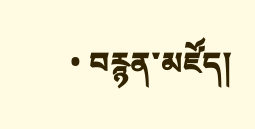• བརྙན་མཛོད།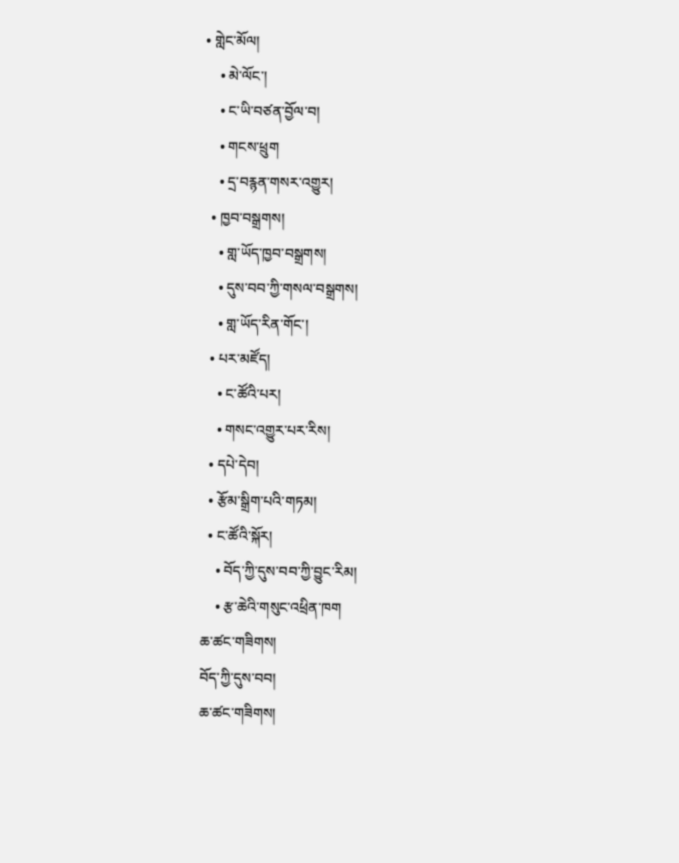• གླེང་མོལ།
    • མེ་ལོང་།
    • ང་ཡི་བཙན་བྱོལ་བ།
    • གངས་ཕྲུག
    • དྲ་བརྙན་གསར་འགྱུར།
  • ཁྱབ་བསྒྲགས།
    • གླ་ཡོད་ཁྱབ་བསྒྲགས།
    • དུས་བབ་ཀྱི་གསལ་བསྒྲགས།
    • གླ་ཡོད་རིན་གོང་།
  • པར་མཛོད།
    • ང་ཚོའི་པར།
    • གསང་འགྱུར་པར་རིས།
  • དཔེ་དེབ།
  • རྩོམ་སྒྲིག་པའི་གཏམ།
  • ང་ཚོའི་སྐོར།
    • བོད་ཀྱི་དུས་བབ་ཀྱི་བྱུང་རིམ།
    • རྩ་ཆེའི་གསུང་འཕྲིན་ཁག
ཆ་ཚང་གཟིགས།
བོད་ཀྱི་དུས་བབ།
ཆ་ཚང་གཟིགས།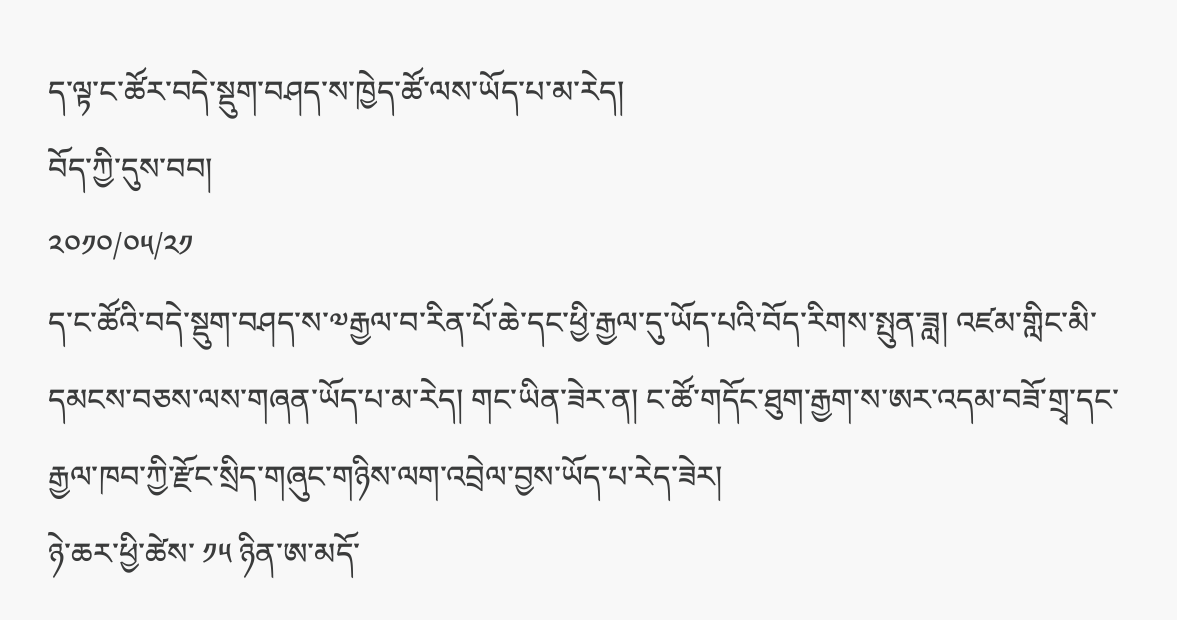ད་ལྟ་ང་ཚོར་བདེ་སྡུག་བཤད་ས་ཁྱེད་ཚོ་ལས་ཡོད་པ་མ་རེད།
བོད་ཀྱི་དུས་བབ།
༢༠༡༠/༠༥/༢༡
ད་ང་ཚོའི་བདེ་སྡུག་བཤད་ས་༧རྒྱལ་བ་རིན་པོ་ཆེ་དང་ཕྱི་རྒྱལ་དུ་ཡོད་པའི་བོད་རིགས་སྤུན་ཟླ། འཛམ་གླིང་མི་དམངས་བཅས་ལས་གཞན་ཡོད་པ་མ་རེད། གང་ཡིན་ཟེར་ན། ང་ཚོ་གདོང་ཐུག་རྒྱག་ས་ཨར་འདམ་བཟོ་གྲྭ་དང་རྒྱལ་ཁབ་ཀྱི་རྫོང་སྲིད་གཞུང་གཉིས་ལག་འབྲེལ་བྱས་ཡོད་པ་རེད་ཟེར།
ཉེ་ཆར་ཕྱི་ཚེས་ ༡༥ ཉིན་ཨ་མདོ་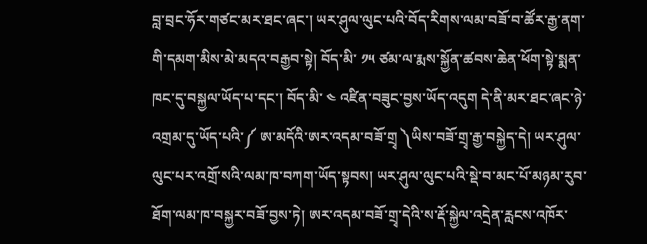བླ་བྲང་ཧོར་གཙང་མར་ཐང་ཞང་། ཡར་ཤུལ་ལུང་པའི་བོད་རིགས་ལམ་བཟོ་བ་ཚོར་རྒྱ་ནག་གི་དམག་མིས་མེ་མདའ་བརྒྱབ་སྟེ། བོད་མི་ ༡༥ ཙམ་ལ་རྨས་སྐྱོན་ཚབས་ཆེན་ཕོག་སྟེ་སྨན་ཁང་དུ་བསྐྱལ་ཡོད་པ་དང་། བོད་མི་ ༤ འཛིན་བཟུང་བྱས་ཡོད་འདུག དེ་ནི་མར་ཐང་ཞང་ཉེ་འགྲམ་དུ་ཡོད་པའི་༼ ཨ་མདོའི་ཨར་འདམ་བཟོ་གྲྭ ༽ཡིས་བཟོ་གྲྭ་རྒྱ་བསྐྱེད་དེ། ཡར་ཤུལ་ལུང་པར་འགྲོ་སའི་ལམ་ཁ་བཀག་ཡོད་སྟབས། ཡར་ཤུལ་ལུང་པའི་སྡེ་བ་མང་པོ་མཉམ་རུབ་ཐོག་ལམ་ཁ་བསྐྱར་བཟོ་བྱས་ཏེ། ཨར་འདམ་བཟོ་གྲྭ་དེའི་ས་རྡོ་སྐྱེལ་འདྲེན་རླངས་འཁོར་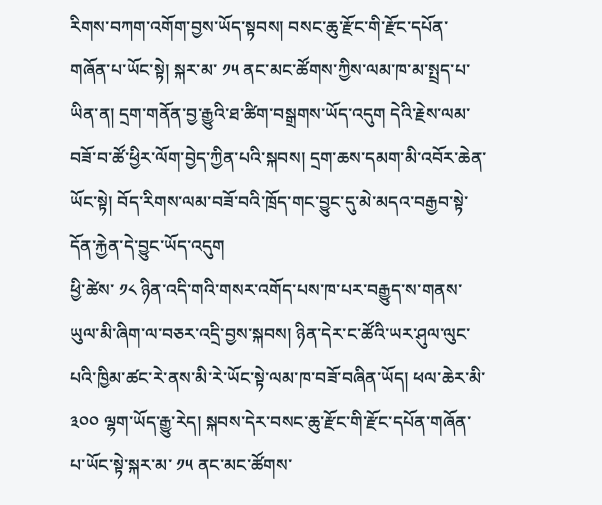རིགས་བཀག་འགོག་བྱས་ཡོད་སྟབས། བསང་ཆུ་རྫོང་གི་རྫོང་དཔོན་གཞོན་པ་ཡོང་སྟེ། སྐར་མ་ ༡༥ ནང་མང་ཚོགས་ཀྱིས་ལམ་ཁ་མ་སྤྲད་པ་ཡིན་ན། དྲག་གནོན་བྱ་རྒྱུའི་ཐ་ཚིག་བསྒྲགས་ཡོད་འདུག དེའི་རྗེས་ལམ་བཟོ་བ་ཚོ་ཕྱིར་ལོག་བྱེད་ཀྱིན་པའི་སྐབས། དྲག་ཆས་དམག་མི་འབོར་ཆེན་ཡོང་སྟེ། བོད་རིགས་ལམ་བཟོ་བའི་ཁྲོད་གང་བྱུང་དུ་མེ་མདའ་བརྒྱབ་སྟེ་དོན་རྐྱེན་དེ་བྱུང་ཡོད་འདུག
ཕྱི་ཚེས་ ༡༨ ཉིན་འདི་གའི་གསར་འགོད་པས་ཁ་པར་བརྒྱུད་ས་གནས་ཡུལ་མི་ཞིག་ལ་བཅར་འདྲི་བྱས་སྐབས། ཉིན་དེར་ང་ཚོའི་ཡར་ཤུལ་ལུང་པའི་ཁྱིམ་ཚང་རེ་ནས་མི་རེ་ཡོང་སྟེ་ལམ་ཁ་བཟོ་བཞིན་ཡོད། ཕལ་ཆེར་མི་ ༣༠༠ ལྷག་ཡོད་རྒྱུ་རེད། སྐབས་དེར་བསང་ཆུ་རྫོང་གི་རྫོང་དཔོན་གཞོན་པ་ཡོང་སྟེ་སྐར་མ་ ༡༥ ནང་མང་ཚོགས་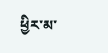ཕྱིར་མ་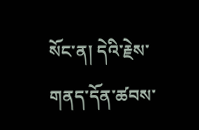སོང་ན། དེའི་རྗེས་གནད་དོན་ཚབས་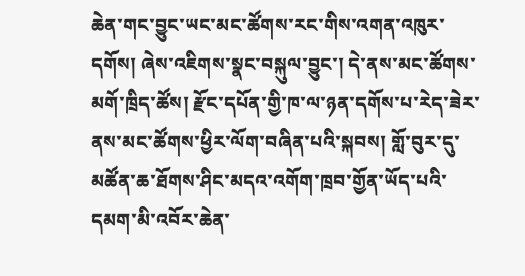ཆེན་གང་བྱུང་ཡང་མང་ཚོགས་རང་གིས་འགན་འཁུར་དགོས། ཞེས་འཇིགས་སྣང་བསྐུལ་བྱུང་། དེ་ནས་མང་ཚོགས་མགོ་ཁྲིད་ཚོས། རྫོང་དཔོན་གྱི་ཁ་ལ་ཉན་དགོས་པ་རེད་ཟེར་ནས་མང་ཚོགས་ཕྱིར་ལོག་བཞིན་པའི་སྐབས། གློ་བུར་དུ་མཚོན་ཆ་ཐོགས་ཤིང་མདའ་འགོག་ཁྲབ་གྱོན་ཡོད་པའི་དམག་མི་འབོར་ཆེན་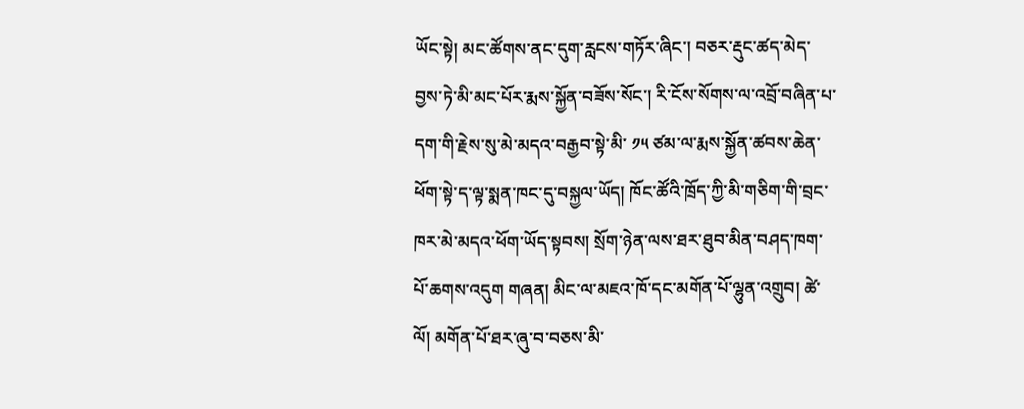ཡོང་སྟེ། མང་ཚོགས་ནང་དུག་རླངས་གཏོར་ཞིང་། བཅར་རྡུང་ཚད་མེད་བྱས་ཏེ་མི་མང་པོར་རྨས་སྐྱོན་བཟོས་སོང་། རི་ངོས་སོགས་ལ་འབྲོ་བཞིན་པ་དག་གི་རྗེས་སུ་མེ་མདའ་བརྒྱབ་སྟེ་མི་ ༡༥ ཙམ་ལ་རྨས་སྐྱོན་ཚབས་ཆེན་ཕོག་སྟེ་ད་ལྟ་སྨན་ཁང་དུ་བསྐྱལ་ཡོད། ཁོང་ཚོའི་ཁྲོད་ཀྱི་མི་གཅིག་གི་བྲང་ཁར་མེ་མདའ་ཕོག་ཡོད་སྟབས། སྲོག་ཉེན་ལས་ཐར་ཐུབ་མིན་བཤད་ཁག་པོ་ཆགས་འདུག གཞན། མིང་ལ་མཇའ་ཁོ་དང་མགོན་པོ་ལྷུན་འགྲུབ། ཚེ་ལོ། མགོན་པོ་ཐར་ཞུ་བ་བཅས་མི་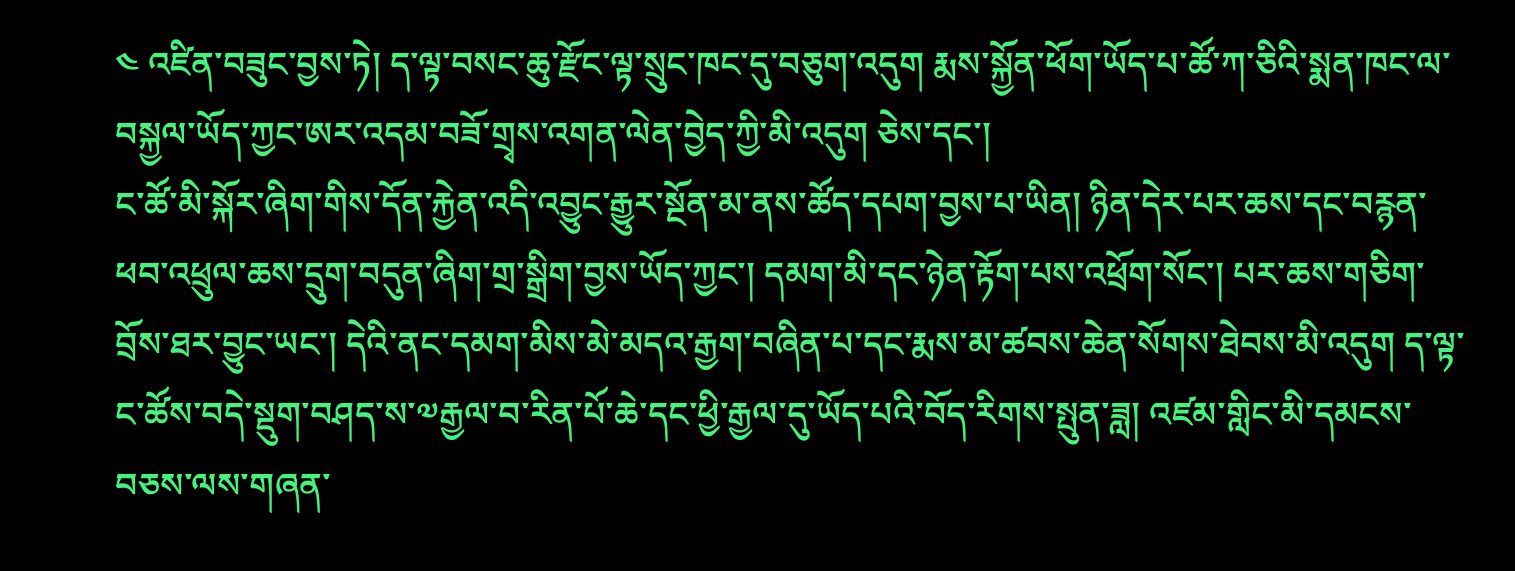༤ འཛིན་བཟུང་བྱས་ཏེ། ད་ལྟ་བསང་ཆུ་རྫོང་ལྟ་སྲུང་ཁང་དུ་བཅུག་འདུག རྨས་སྐྱོན་ཕོག་ཡོད་པ་ཚོ་ཀ་ཅིའི་སྨན་ཁང་ལ་བསྐྱལ་ཡོད་ཀྱང་ཨར་འདམ་བཟོ་གྲྭས་འགན་ལེན་བྱེད་ཀྱི་མི་འདུག ཅེས་དང་།
ང་ཚོ་མི་སྐོར་ཞིག་གིས་དོན་རྐྱེན་འདི་འབྱུང་རྒྱུར་སྔོན་མ་ནས་ཚོད་དཔག་བྱས་པ་ཡིན། ཉིན་དེར་པར་ཆས་དང་བརྙན་ཕབ་འཕྲུལ་ཆས་དྲུག་བདུན་ཞིག་གྲ་སྒྲིག་བྱས་ཡོད་ཀྱང་། དམག་མི་དང་ཉེན་རྟོག་པས་འཕྲོག་སོང་། པར་ཆས་གཅིག་བྲོས་ཐར་བྱུང་ཡང་། དེའི་ནང་དམག་མིས་མེ་མདའ་རྒྱག་བཞིན་པ་དང་རྨས་མ་ཚབས་ཆེན་སོགས་ཐེབས་མི་འདུག ད་ལྟ་ང་ཚོས་བདེ་སྡུག་བཤད་ས་༧རྒྱལ་བ་རིན་པོ་ཆེ་དང་ཕྱི་རྒྱལ་དུ་ཡོད་པའི་བོད་རིགས་སྤུན་ཟླ། འཛམ་གླིང་མི་དམངས་བཅས་ལས་གཞན་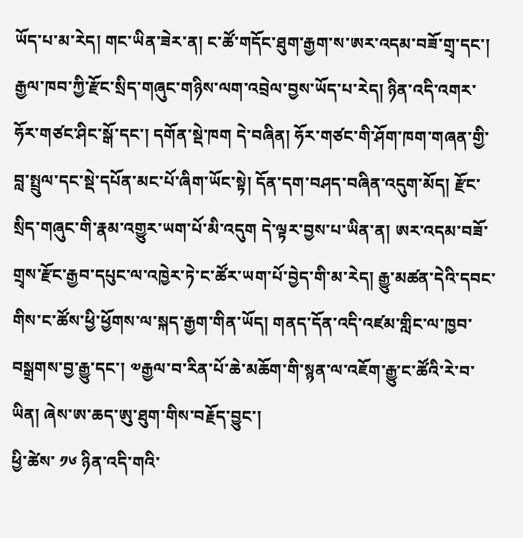ཡོད་པ་མ་རེད། གང་ཡིན་ཟེར་ན། ང་ཚོ་གདོང་ཐུག་རྒྱག་ས་ཨར་འདམ་བཟོ་གྲྭ་དང་། རྒྱལ་ཁབ་ཀྱི་རྫོང་སྲིད་གཞུང་གཉིས་ལག་འབྲེལ་བྱས་ཡོད་པ་རེད། ཉིན་འདི་འགར་ཧོར་གཙང་ཤིང་སྒོ་དང་། དགོན་སྡེ་ཁག དེ་བཞིན། ཧོར་གཙང་གི་ཤོག་ཁག་གཞན་གྱི་བླ་སྤྲུལ་དང་སྡེ་དཔོན་མང་པོ་ཞིག་ཡོང་སྟེ། དོན་དག་བཤད་བཞིན་འདུག་མོད། རྫོང་སྲིད་གཞུང་གི་རྣམ་འགྱུར་ཡག་པོ་མི་འདུག དེ་ལྟར་བྱས་པ་ཡིན་ན། ཨར་འདམ་བཟོ་གྲྭས་རྫོང་རྒྱབ་དཔུང་ལ་འཁྱེར་ཏེ་ང་ཚོར་ཡག་པོ་བྱེད་གི་མ་རེད། རྒྱུ་མཚན་དེའི་དབང་གིས་ང་ཚོས་ཕྱི་ཕྱོགས་ལ་སྐད་རྒྱག་གིན་ཡོད། གནད་དོན་འདི་འཛམ་གླིང་ལ་ཁྱབ་བསྒྲགས་བྱ་རྒྱུ་དང་། ༧རྒྱལ་བ་རིན་པོ་ཆེ་མཆོག་གི་སྙན་ལ་འཇོག་རྒྱུ་ང་ཚོའི་རེ་བ་ཡིན། ཞེས་ཨ་ཆད་ཨུ་ཐུག་གིས་བརྗོད་བྱུང་།
ཕྱི་ཚེས་ ༡༦ ཉིན་འདི་གའི་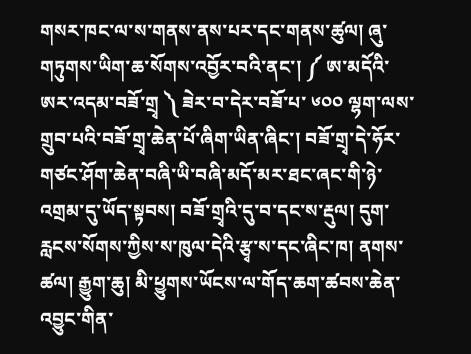གསར་ཁང་ལ་ས་གནས་ནས་པར་དང་གནས་ཚུལ། ཞུ་གཏུགས་ཡིག་ཆ་སོགས་འབྱོར་བའི་ནང་། ༼ ཨ་མདོའི་ཨར་འདམ་བཟོ་གྲྭ ༽ ཟེར་བ་དེར་བཟོ་པ་ ༦༠༠ ལྷག་ལས་གྲུབ་པའི་བཟོ་གྲྭ་ཆེན་པོ་ཞིག་ཡིན་ཞིང་། བཟོ་གྲྭ་དེ་ཧོར་གཙང་ཤོག་ཆེན་བཞི་ཡི་བཞི་མདོ་མར་ཐང་ཞང་གི་ཉེ་འགྲམ་དུ་ཡོད་སྟབས། བཟོ་གྲྭའི་དུ་བ་དང་ས་རྡུལ། དུག་རླངས་སོགས་ཀྱིས་ས་ཁུལ་དེའི་རྩྭ་ས་དང་ཞིང་ཁ། ནགས་ཚལ། རྒྱུག་ཆུ། མི་ཕྱུགས་ཡོངས་ལ་གོད་ཆག་ཚབས་ཆེན་འབྱུང་གིན་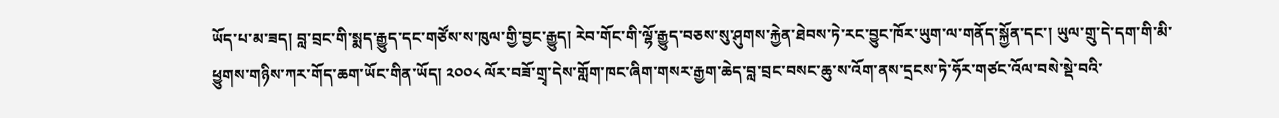ཡོད་པ་མ་ཟད། བླ་བྲང་གི་སྨད་རྒྱུད་དང་གཙོས་ས་ཁུལ་གྱི་བྱང་རྒྱུད། རེབ་གོང་གི་ལྷོ་རྒྱུད་བཅས་སུ་ཤུགས་རྐྱེན་ཐེབས་ཏེ་རང་བྱུང་ཁོར་ཡུག་ལ་གནོད་སྐྱོན་དང་། ཡུལ་གྲུ་དེ་དག་གི་མི་ཕྱུགས་གཉིས་ཀར་གོད་ཆག་ཡོང་གིན་ཡོད། ༢༠༠༨ ལོར་བཟོ་གྲྭ་དེས་གློག་ཁང་ཞིག་གསར་རྒྱག་ཆེད་བླ་བྲང་བསང་ཆུ་ས་འོག་ནས་དྲངས་ཏེ་ཧོར་གཙང་འོལ་བསེ་སྡེ་བའི་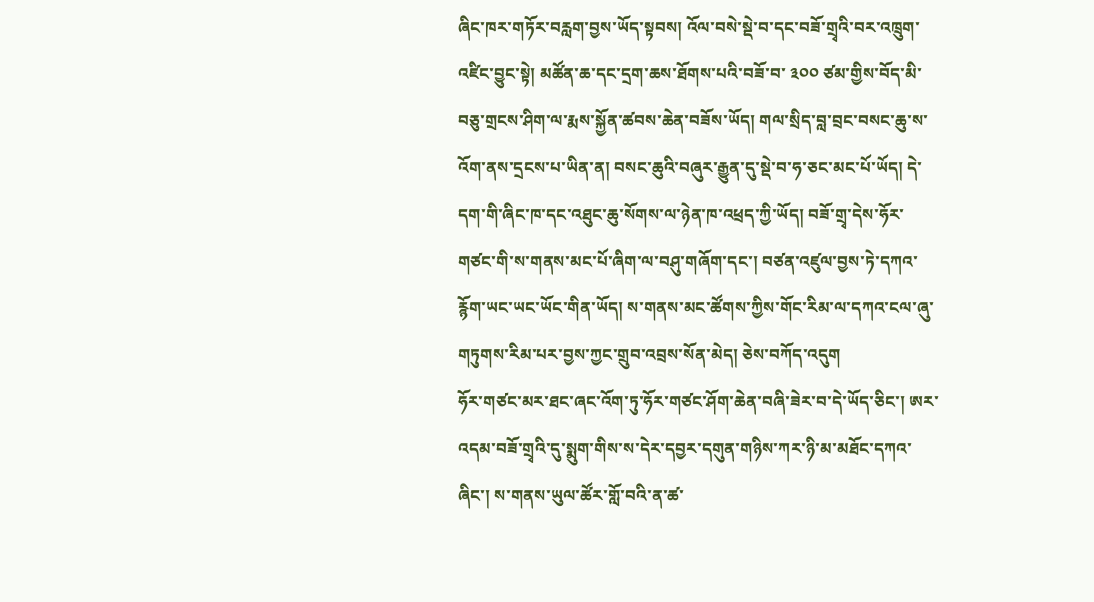ཞིང་ཁར་གཏོར་བརླག་བྱས་ཡོད་སྟབས། འོལ་བསེ་སྡེ་བ་དང་བཟོ་གྲྭའི་བར་འཁྲུག་འཛིང་བྱུང་སྟེ། མཚོན་ཆ་དང་དྲག་ཆས་ཐོགས་པའི་བཟོ་བ་ ༣༠༠ ཙམ་གྱིས་བོད་མི་བཅུ་གྲངས་ཤིག་ལ་རྨས་སྐྱོན་ཚབས་ཆེན་བཟོས་ཡོད། གལ་སྲིད་བླ་བྲང་བསང་ཆུ་ས་འོག་ནས་དྲངས་པ་ཡིན་ན། བསང་ཆུའི་བཞུར་རྒྱུན་དུ་སྡེ་བ་ཧ་ཅང་མང་པོ་ཡོད། དེ་དག་གི་ཞིང་ཁ་དང་འཐུང་ཆུ་སོགས་ལ་ཉེན་ཁ་འཕྲད་ཀྱི་ཡོད། བཟོ་གྲྭ་དེས་ཧོར་གཙང་གི་ས་གནས་མང་པོ་ཞིག་ལ་བཤུ་གཞོག་དང་། བཙན་འཛུལ་བྱས་ཏེ་དཀའ་རྙོག་ཡང་ཡང་ཡོང་གིན་ཡོད། ས་གནས་མང་ཚོགས་ཀྱིས་གོང་རིམ་ལ་དཀའ་ངལ་ཞུ་གཏུགས་རིམ་པར་བྱས་ཀྱང་གྲུབ་འབྲས་སོན་མེད། ཅེས་བཀོད་འདུག
ཧོར་གཙང་མར་ཐང་ཞང་འོག་ཏུ་ཧོར་གཙང་ཤོག་ཆེན་བཞི་ཟེར་བ་དེ་ཡོད་ཅིང་། ཨར་འདམ་བཟོ་གྲྭའི་དུ་སྨུག་གིས་ས་དེར་དབྱར་དགུན་གཉིས་ཀར་ཉི་མ་མཐོང་དཀའ་ཞིང་། ས་གནས་ཡུལ་ཚོར་གློ་བའི་ན་ཚ་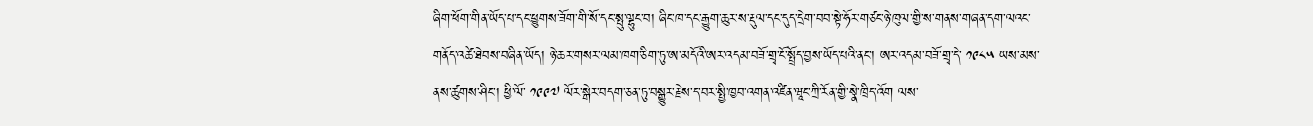ཞིག་ཕོག་གིན་ཡོད་པ་དང་ཕྱུགས་ཟོག་གི་སོ་དང་སྤུ་ལྷུང་བ། ཞིང་ཁ་དང་རྒྱུག་ཆུར་ས་རྡུལ་དང་དུད་དྲེག་བབ་སྟེ་ཧོར་གཙང་ཉེ་ཁུལ་གྱི་ས་གནས་གཞན་དག་ལའང་གནོད་འཚེ་ཐེབས་བཞིན་ཡོད། ཉེ་ཆར་གསར་ལམ་ཁག་ཅིག་ཏུ་ཨ་མདོའི་ཨར་འདམ་བཟོ་གྲྭ་ངོ་སྤྲོད་བྱས་ཡོད་པའི་ནང་། ཨར་འདམ་བཟོ་གྲྭ་དེ་ ༡༩༨༥ ཡས་མས་ནས་ཚུགས་ཤིང་། ཕྱི་ལོ་ ༡༩༩༧ ལོར་སྒེར་བདག་ཅན་ཏུ་བསྒྱུར་རྗེས་ད་བར་སྤྱི་ཁྱབ་འགན་འཛིན་ཝཱང་ཀྲི་རོན་གྱི་སྣེ་ཁྲིད་འོག ལས་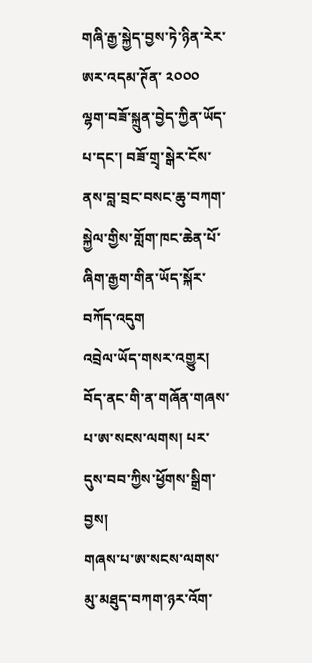གཞི་རྒྱ་སྐྱེད་བྱས་ཏེ་ཉིན་རེར་ཨར་འདམ་ཊོན་ ༢༠༠༠ ལྷག་བཟོ་སྐྲུན་བྱེད་ཀྱིན་ཡོད་པ་དང་། བཟོ་གྲྭ་སྒེར་ངོས་ནས་བླ་བྲང་བསང་ཆུ་བཀག་སྐྱེལ་གྱིས་གློག་ཁང་ཆེན་པོ་ཞིག་རྒྱག་གིན་ཡོད་སྐོར་བཀོད་འདུག
འབྲེལ་ཡོད་གསར་འགྱུར།
བོད་ནང་གི་ན་གཞོན་གཞས་པ་ཨ་སངས་ལགས། པར་དུས་བབ་ཀྱིས་ཕྱོགས་སྒྲིག་བྱས།
གཞས་པ་ཨ་སངས་ལགས་མུ་མཐུད་བཀག་ཉར་འོག་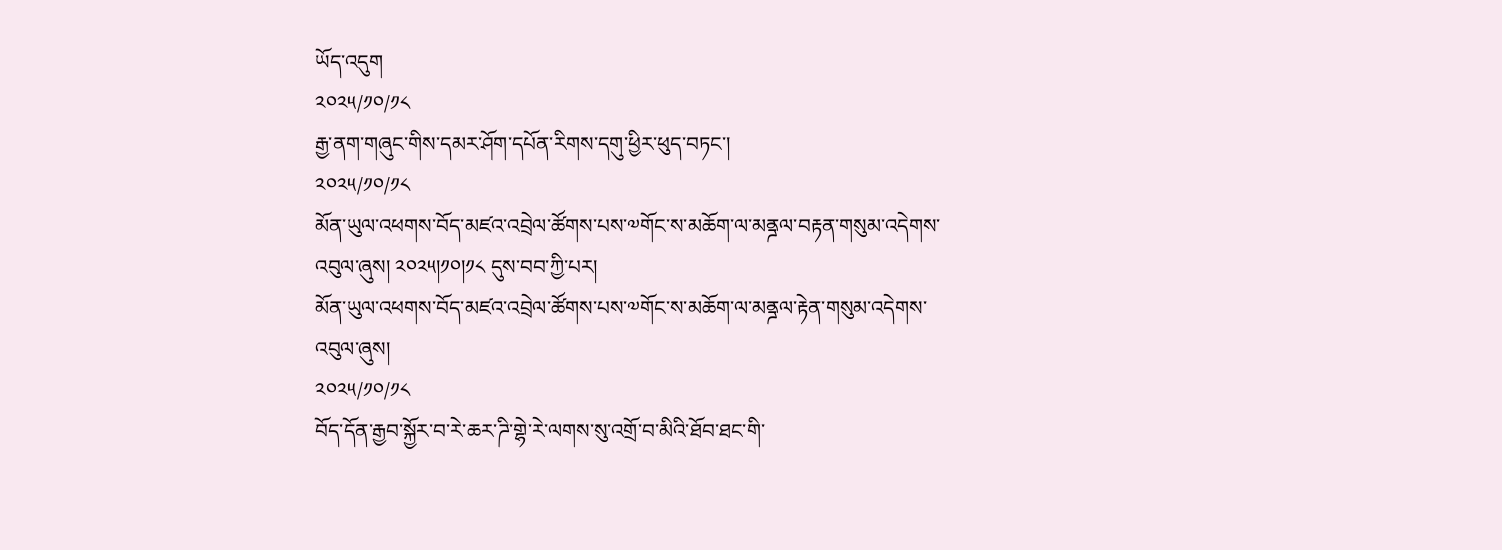ཡོད་འདུག
༢༠༢༥/༡༠/༡༨
རྒྱ་ནག་གཞུང་གིས་དམར་ཤོག་དཔོན་རིགས་དགུ་ཕྱིར་ཕུད་བཏང་།
༢༠༢༥/༡༠/༡༨
མོན་ཡུལ་འཕགས་བོད་མཛའ་འབྲེལ་ཚོགས་པས་༧གོང་ས་མཆོག་ལ་མནྜལ་བརྟན་གསུམ་འདེགས་འབུལ་ཞུས། ༢༠༢༥།༡༠།༡༨ དུས་བབ་ཀྱི་པར།
མོན་ཡུལ་འཕགས་བོད་མཛའ་འབྲེལ་ཚོགས་པས་༧གོང་ས་མཆོག་ལ་མནྜལ་རྟེན་གསུམ་འདེགས་འབུལ་ཞུས།
༢༠༢༥/༡༠/༡༨
བོད་དོན་རྒྱབ་སྐྱོར་བ་རེ་ཆར་ཌི་གྷེ་རེ་ལགས་སུ་འགྲོ་བ་མིའི་ཐོབ་ཐང་གི་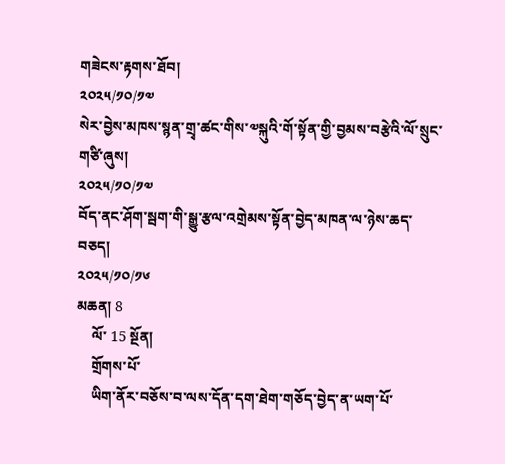གཟེངས་རྟགས་ཐོབ།
༢༠༢༥/༡༠/༡༧
སེར་བྱེས་མཁས་སྙན་གྲྭ་ཚང་གིས་༧སྐུའི་གོ་སྟོན་གྱི་བྱམས་བརྩེའི་ལོ་སྲུང་གཙི་ཞུས།
༢༠༢༥/༡༠/༡༧
བོད་ནང་ཤོག་སྦག་གི་སྒྱུ་རྩལ་འགྲེམས་སྟོན་བྱེད་མཁན་ལ་ཉེས་ཆད་བཅད།
༢༠༢༥/༡༠/༡༦
མཆན། 8
    ལོ་ 15 སྔོན།
    གྲོགས་པོ་
    ཡིག་ནོར་བཅོས་བ་ལས་དོན་དག་ཐེག་གཅོད་བྱེད་ན་ཡག་པོ་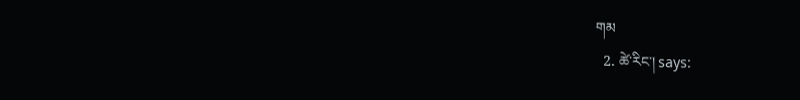གམ
  2. ཚེ་རིང་། says: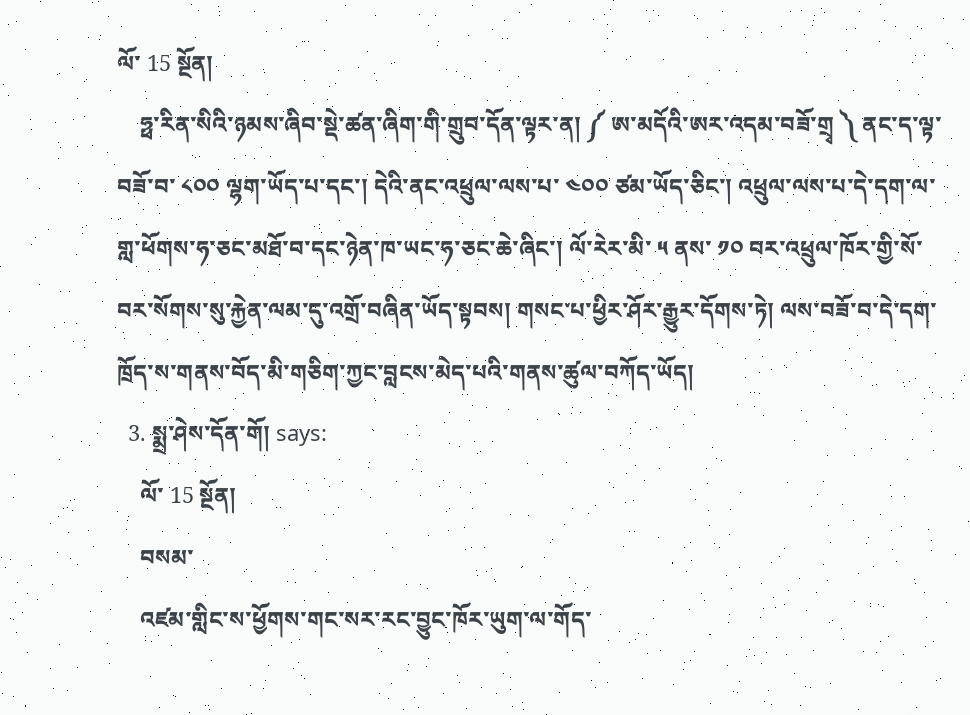ལོ་ 15 སྔོན།
    ཧྥ་རིན་སིའི་ཉམས་ཞིབ་སྡེ་ཚན་ཞིག་གི་གྲུབ་དོན་ལྟར་ན། ༼ ཨ་མདོའི་ཨར་འདམ་བཟོ་གྲྭ ༽ ནང་ད་ལྟ་བཟོ་བ་ ༨༠༠ ལྷག་ཡོད་པ་དང་། དེའི་ནང་འཕྲུལ་ལས་པ་ ༤༠༠ ཙམ་ཡོད་ཅིང་། འཕྲུལ་ལས་པ་དེ་དག་ལ་གླ་ཕོགས་ཧ་ཅང་མཐོ་བ་དང་ཉེན་ཁ་ཡང་ཧ་ཅང་ཆེ་ཞིང་། ལོ་རེར་མི་ ༥ ནས་ ༡༠ བར་འཕྲུལ་ཁོར་གྱི་སོ་བར་སོགས་སུ་རྐྱེན་ལམ་དུ་འགྲོ་བཞིན་ཡོད་སྟབས། གསང་པ་ཕྱིར་ཤོར་རྒྱུར་དོགས་ཏེ། ལས་བཟོ་བ་དེ་དག་ཁྲོད་ས་གནས་བོད་མི་གཅིག་ཀྱང་བླངས་མེད་པའི་གནས་ཚུལ་བཀོད་ཡོད།
  3. སྨྲ་ཤེས་དོན་གོ། says:
    ལོ་ 15 སྔོན།
    བསམ་
    འཇ༹མ་གླིང་ས་ཕྱོགས་གང་སར་རང་བྱུང་ཁོར་ཡུག་ལ་གོད་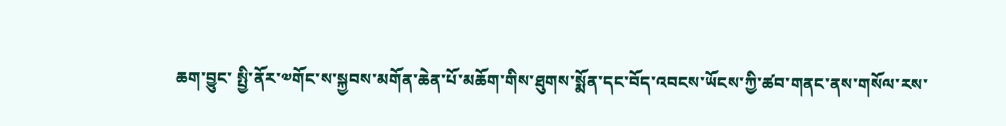ཆག་བྱུང་ སྤྱི་ནོར་༧གོང་ས་སྐྱབས་མགོན་ཆེན་པོ་མཆོག་གིས་ཐུགས་སྨོན་དང་བོད་འབངས་ཡོངས་ཀྱི་ཆ༹བ་གནང་ནས་གསོལ་རས་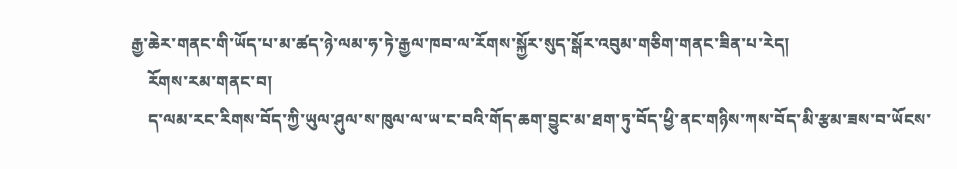རྒྱ་ཆེར་གནང་གི་ཡོད་པ་མ་ཆ༹ད་ཉེ་ལམ་ཧ་ཏེ་རྒྱལ་ཁབ་ལ་རོགས་སྐྱོར་སུད་སྒོར་འབུམ་གཅིག་གནང་ཟིན་པ་རེད།
    རོགས་རམ་གནང་བ།
    ད་ལམ་རང་རིགས་བོད་ཀྱི་ཡུལ་ཤུལ་ས་ཁུལ་ལ་ཡ་ང་བའི་གོད་ཆག་བྱུང་མ་ཐག་ཏུ་བོད་ཕྱི་ནང་གཉིས་ཀས་བོད་མི་རྩམ་ཟས་བ་ཡོངས་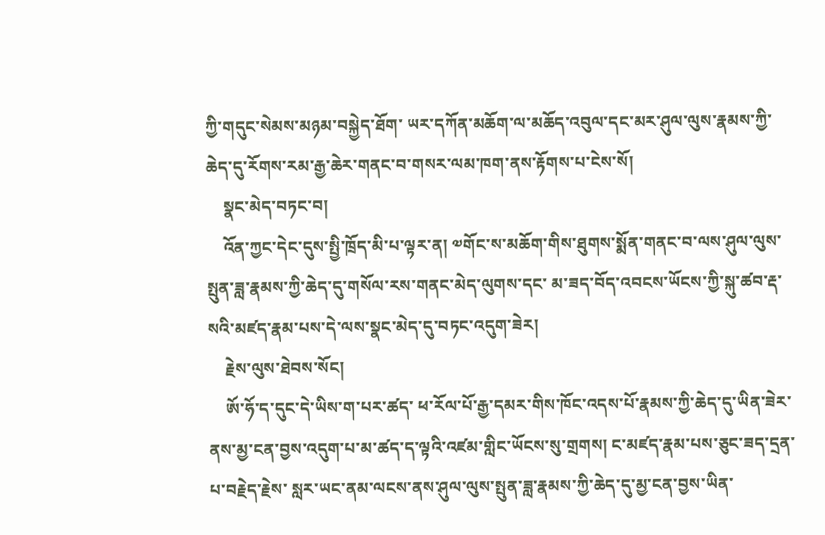ཀྱི་གདུང་སེམས་མཉམ་བསྐྱེད་ཐོག་ ཡར་དཀོན་མཆོག་ལ་མཆོད་འབུལ་དང་མར་ཤུལ་ལུས་རྣམས་ཀྱི་ཆེད་དུ་རོགས་རམ་རྒྱ་ཆེར་གནང་བ་གསར་ལམ་ཁག་ནས་རྟོགས་པ་ངེས་སོ།
    སྣང་མེད་བཏང་བ།
    འོན་ཀྱང་དེང་དུས་སྤྱི་ཁྲོད་མི་པ་ལྟར་ན། ༧གོང་ས་མཆོག་གིས་ཐུགས་སྨོན་གནང་བ་ལས་ཤུལ་ལུས་སྤུན་ཟླ་རྣམས་ཀྱི་ཆེད་དུ་གསོལ་རས་གནང་མེད་ལུགས་དང་ མ་ཟད་བོད་འབངས་ཡོངས་ཀྱི་སྐུ་ཆ༹བ་རྡ་སའི་མཇ༹ད་རྣམ་པས་དེ་ལས་སྣང་མེད་དུ་བཏང་འདུག་ཟེར།
    རྗེས་ལུས་ཐེབས་སོང།
    ཨོ་ཧོ་ད་དུང་དེ་ཡིས་ག་པར་ཆ༹ད་ ཕ་རོལ་པོ་རྒྱ་དམར་གིས་ཁོང་འདས་པོ་རྣམས་ཀྱི་ཆེད་དུ་ཡིན་ཟེར་ནས་མྱ་ངན་བྱས་འདུག་པ་མ་ཆ༹ད་ད་ལྟའི་འཇ༹མ་གླིང་ཡོངས་སུ་གྲགས། ང་མཇ༹ད་རྣམ་པས་ཅུང་ཟད་དྲན་པ་བརྗེད་རྗེས་ སླར་ཡང་ནམ་ལངས་ནས་ཤུལ་ལུས་སྤུན་ཟླ་རྣམས་ཀྱི་ཆེད་དུ་མྱ་ངན་བྱས་ཡིན་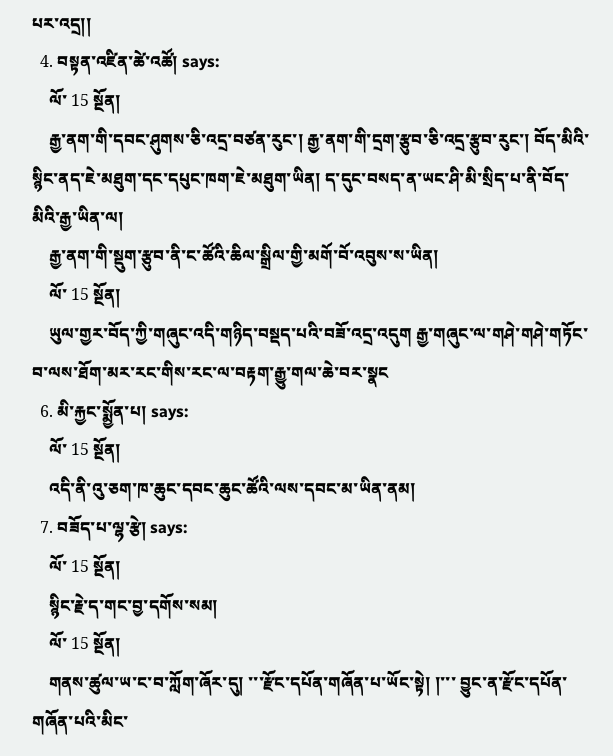པར་འདྲ།།
  4. བསྟན་འཛིན་ཚེ་འཚོ། says:
    ལོ་ 15 སྔོན།
    རྒྱ་ནག་གི་དབང་ཤུགས་ཅི་འདྲ་བཙན་རུང་། རྒྱ་ནག་གི་དྲག་རྩུབ་ཅི་འདྲ་རྩུབ་རུང་། བོད་མིའི་སྙིང་ནད་ཇེ་མཐུག་དང་དཔུང་ཁག་ཇེ་མཐུག་ཡིན། ད་དུང་བསད་ན་ཡང་ཤི་མི་སྲིད་པ་ནི་བོད་མིའི་རྒྱ་ཡིན་ལ།
    རྒྱ་ནག་གི་སྡུག་རྩུབ་ནི་ང་ཚོའི་ཆིལ་སྒྲིལ་གྱི་མགོ་བོ་འབུས་ས་ཡིན།
    ལོ་ 15 སྔོན།
    ཡུལ་གྱར་བོད་ཀྱི་གཞུང་འདི་གཉིད་བསྡད་པའི་བཟོ་འདྲ་འདུག རྒྱ་གཞུང་ལ་གཤེ་གཤེ་གཏོང་བ་ལས་ཐོག་མར་རང་གིས་རང་ལ་བརྟག་རྒྱུ་གལ་ཆེ་བར་སྣང
  6. མི་རྐྱང་སྨྱོན་པ། says:
    ལོ་ 15 སྔོན།
    འདི་ནི་འུ་ཅག་ཁ་ཆུང་དབང་ཆུང་ཚོའི་ལས་དབང་མ་ཡིན་ནམ།
  7. བཟོད་པ་ལྷ་རྩེ། says:
    ལོ་ 15 སྔོན།
    སྙིང་རྗེ་ད་གང་བྱ་དགོས་སམ།
    ལོ་ 15 སྔོན།
    གནས་ཚུལ་ཡ་ང་བ་ཀློག་ཞོར་དུ། ་་་རྫོང་དཔོན་གཞོན་པ་ཡོང་སྟེ། །་་་ བྱུང་ན་རྫོང་དཔོན་གཞོན་པའི་མིང་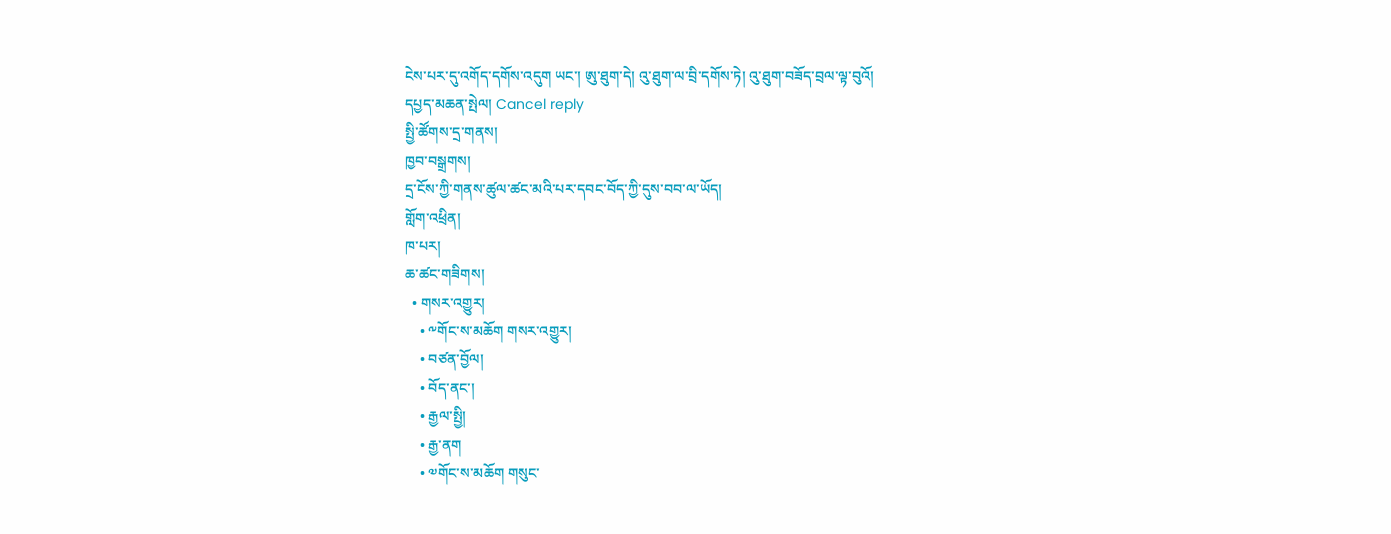ངེས་པར་དུ་འགོད་དགོས་འདུག ཡང་། ཨུ་ཐུག་དེ། འུ་ཐུག་ལ་བྲི་དགོས་ཏེ། འུ་ཐུག་བཟོད་བྲལ་ལྟ་བུའོ།
དཔྱད་མཆན་སྤེལ། Cancel reply
སྤྱི་ཚོགས་དྲ་གནས།
ཁྱབ་བསྒྲགས།
དྲ་ངོས་ཀྱི་གནས་ཚུལ་ཚང་མའི་པར་དབང་བོད་ཀྱི་དུས་བབ་ལ་ཡོད།
གློག་འཕྲིན།
ཁ་པར།
ཆ་ཚང་གཟིགས།
  • གསར་འགྱུར།
    • ༸གོང་ས་མཆོག གསར་འགྱུར།
    • བཙན་བྱོལ།
    • བོད་ནང་།
    • རྒྱལ་སྤྱི།
    • རྒྱ་ནག
    • ༧གོང་ས་མཆོག གསུང་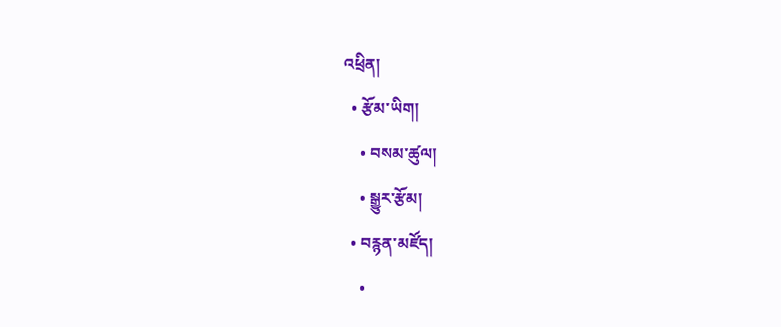འཕྲིན།
  • རྩོམ་ཡིག།
    • བསམ་ཚུལ།
    • སྒྱུར་རྩོམ།
  • བརྙན་མཛོད།
    •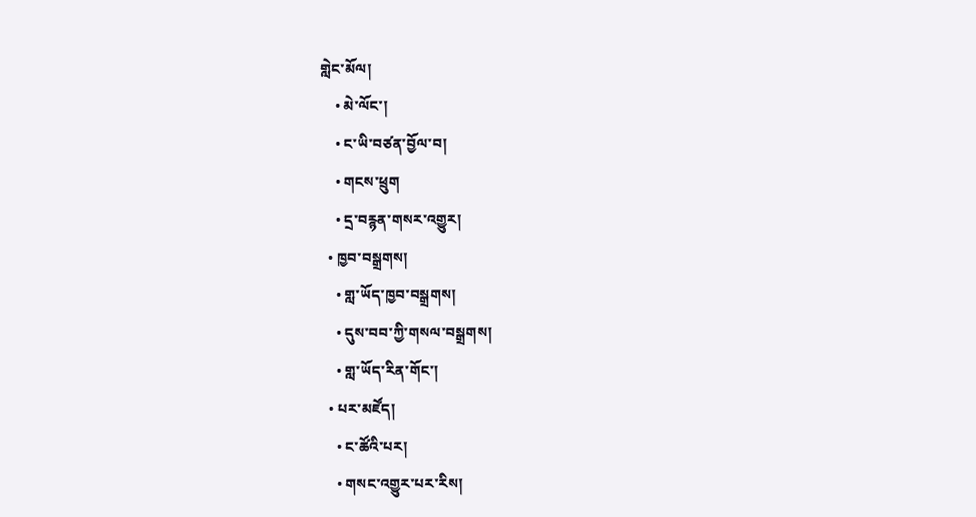གླེང་མོལ།
    • མེ་ལོང་།
    • ང་ཡི་བཙན་བྱོལ་བ།
    • གངས་ཕྲུག
    • དྲ་བརྙན་གསར་འགྱུར།
  • ཁྱབ་བསྒྲགས།
    • གླ་ཡོད་ཁྱབ་བསྒྲགས།
    • དུས་བབ་ཀྱི་གསལ་བསྒྲགས།
    • གླ་ཡོད་རིན་གོང་།
  • པར་མཛོད།
    • ང་ཚོའི་པར།
    • གསང་འགྱུར་པར་རིས།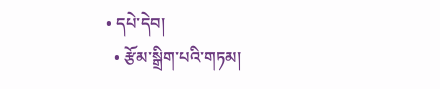• དཔེ་དེབ།
  • རྩོམ་སྒྲིག་པའི་གཏམ།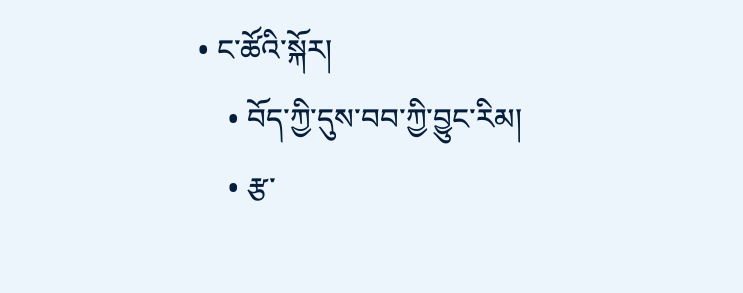• ང་ཚོའི་སྐོར།
    • བོད་ཀྱི་དུས་བབ་ཀྱི་བྱུང་རིམ།
    • རྩ་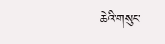ཆེའི་གསུང་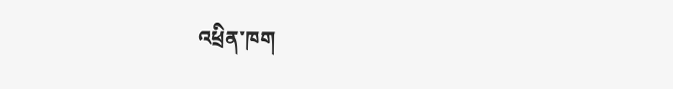འཕྲིན་ཁག